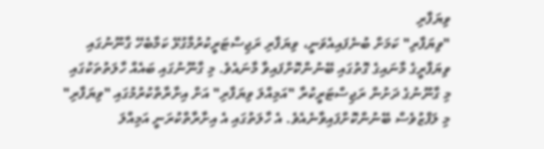ވިޔަފާރި
"ވިޔަފާރި" ކަމަށް ބުނެފައިއެވަނީ، ވިޔަފާރި ރަޖިސްޓަރީކުރުމާގުޅޭ ކަމާބެހޭ ގާނޫނުގައި ވިޔަފާރީގެ މާނައިގެ ގޮތުގައި ބޭނުންކޮށްފައިވާ މާނައެވެ. މި ގާނޫނުގައި ބައެއް ހާލަތުތަކުގައި މި ގާނޫނުގެ ދަށުން ރަޖިސްޓަރީކުރާ "އަމިއްލަ ވިޔަފާރި" އަށް އިށާރާތްކުރުމުގައި "ވިޔަފާރި" މި ލަފްޒުވެސް ބޭނުންކޮށްފައިވާނެއެވެ. އެ ހާލަތުގައި އެ އިށާރާތްކުރަނީ އަމިއްލަ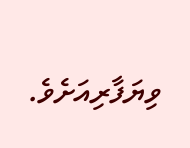ވިޔަފާރިއަށެވެ.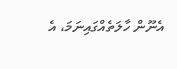އެނޫން ހާލަތެއްގައިނަމަ، އެ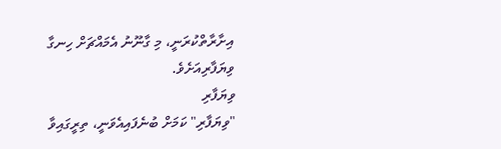އިށާރާތްކުރަނީ، މި ގާނޫނު އެމައްޗަށް ހިނގާ ވިޔަފާރިއަށެވެ.
ވިޔަފާރި
"ވިޔަފާރި" ކަމަށް ބުނެފައިއެވަނީ، ތިރީގައިވާ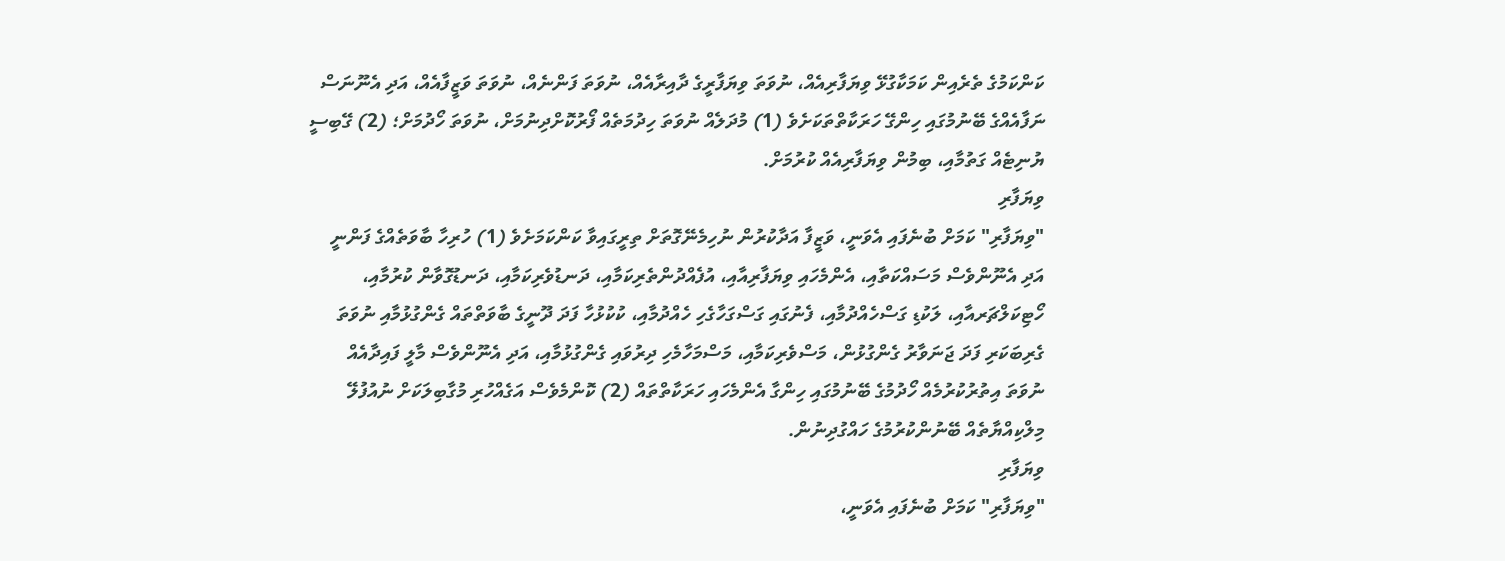ކަންކަމުގެ ތެރެއިން ކަމަކާގުޅޭ ވިޔަފާރިއެއް، ނުވަތަ ވިޔަފާރީގެ ދާއިރާއެއް، ނުވަތަ ފަންނެއް، ނުވަތަ ވަޒީފާއެއް، އަދި އެނޫނަސް ނަފާއެއްގެ ބޭނުމުގައި ހިންގޭ ހަރަކާތްތަކަށެވެ (1) މުދަލެއް ނުވަތަ ހިދުމަތެއް ފޯރުކޮށްދިނުމަށް، ނުވަތަ ހޯދުމަށް؛ (2) ގޭބިސީ ޔުނިޓެއް ގަތުމާއި، ބިމުން ވިޔަފާރިއެއް ކުރުމަށް.
ވިޔަފާރި
"ވިޔަފާރި" ކަމަށް ބުނެފައި އެވަނީ، ވަޒީފާ އަދާކުރުން ނުހިމެނޭގޮތަށް ތިރީގައިވާ ކަންކަމަށެވެ (1) ހުރިހާ ބާވަތެއްގެ ފަންނީ އަދި އެނޫންވެސް މަސައްކަތާއި، އެންމެހައި ވިޔަފާރިއާއި، އުފެއްދުންތެރިކަމާއި، ދަނޑުވެރިކަމާއި، ދަނޑުގޮވާން ކުރުމާއި، ހޯޓިކަލްޗަރއާއި، ލަކުޑި ގަސްހެއްދުމާއި، ފެނުގައި ގަސްގަހާގެހި ހެއްދުމާއި، ކުކުޅުހާ ފަދަ ދޫނީގެ ބާވަތްތައް ގެންގުޅުމާއި ނުވަތަ ގެރިބަކަރި ފަދަ ޖަނަވާރު ގެންގުޅުން، މަސްވެރިކަމާއި، މަސްމަހާމެހި ދިރުވައި ގެންގުޅުމާއި، އަދި އެނޫންވެސް މާލީ ފައިދާއެއް ނުވަތަ އިތުރުކުރުމެއް ހޯދުމުގެ ބޭނުމުގައި ހިންގާ އެންމެހައި ހަރަކާތްތައް (2) ކޮންމެވެސް އަގެއްހުރި މުގާބިލަކަށް ނުއުފުލޭ މިލްކިއްޔާތެއް ބޭނުންކުރުމުގެ ހައްގުދިނުން.
ވިޔަފާރި
"ވިޔަފާރި" ކަމަށް ބުނެފައި އެވަނީ،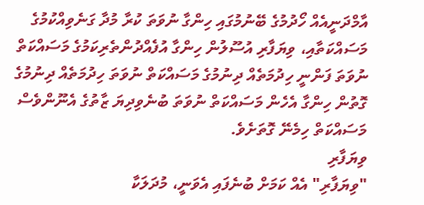އާމްދަނީއެއް ހޯދުމުގެ ބޭނުމުގައި ހިންގާ ނުވަތަ ކުރާ މުދާ ގަނެވިއްކުމުގެ މަސައްކަތާއި، ވިޔަފާރި އުސޫލުން ހިންގާ އުފެއްދުންތެރިކަމުގެ މަސައްކަތް ނުވަތަ ފަންނީ ހިދުމަތެއް ދިނުމުގެ މަސައްކަތް ނުވަތަ ހިދުމަތެއް ދިނުމުގެ ގޮތުން ހިންގާ އެހެން މަސައްކަތް ނުވަތަ ބުނެވިދިޔަ ޒާތުގެ އެނޫންވެސް މަސައްކަތް ހިމެނޭ ގޮތަށެވެ.
ވިޔަފާރި
"ވިޔަފާރި" އެއް ކަމަށް ބުނެފައި އެވަނީ، މުދަލަކާ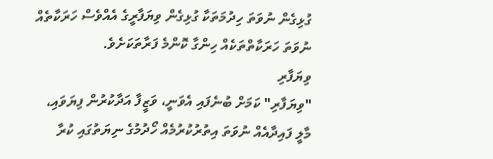ގުޅިގެން ނުވަތަ ހިދުމަތަކާ ގުޅިގެން ވިޔަފާރީގެ އެއްވެސް ހަރަކާތެއް ނުވަތަ ހަރަކާތްތަކެއް ހިންގާ ކޮންމެ ފަރާތަކަށެވެ.
ވިޔަފާރި
"ވިޔަފާރި" ކަމަށް ބުނެފައި އެވަނީ، ވަޒީފާ އަދާކުރުން ފިޔަވައި، މާލީ ފައިދާއެއް ނުވަތަ އިތުރުކުރުމެއް ހޯދުމުގެ ނިޔަތުގައި ކުރާ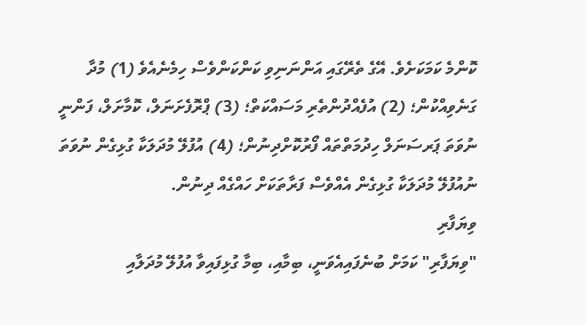ކޮންމެ ކަމަކަށެވެ. އޭގެ ތެރޭގައި އަންނަނިވި ކަންކަންވެސް ހިމެނެއެވެ (1) މުދާ ގަނެވިއްކުން؛ (2) އުފެއްދުންތެރި މަސައްކަތް؛ (3) ޕްރޮފެށަނަލް، ކޮމާށަލް، ފަންނީ ނުވަތަ ޕަރސަނަލް ހިދުމަތްތައް ފޯރުކޮށްދިނުން؛ (4) އުފުލޭ މުދަލަކާ ގުޅިގެން ނުވަތަ ނުއުފުލޭ މުދަލަކާ ގުޅިގެން އެއްވެސް ފަރާތަކަށް ހައްގެއް ދިނުން.
ވިޔަފާރި
"ވިޔަފާރި" ކަމަށް ބުނެފައިއެވަނީ، ބިމާއި، ބިމާ ގުޅިފައިވާ އުފުލޭ މުދަލާއި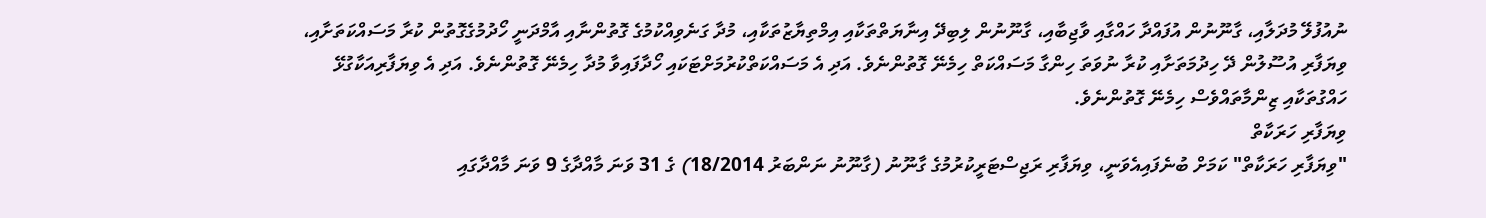ނުއުފުލޭ މުދަލާއި، ގާނޫނުން އުފައްދާ ހައްގާއި ވާޖިބާއި، ގާނޫނުން ލިބިދޭ އިނާޔަތްތަކާއި އިމްތިޔާޒުތަކާއި، މުދާ ގަނެވިއްކުމުގެ ގޮތުންނާއި އާމްދަނީ ހޯދުމުގެގޮތުން ކުރާ މަސައްކަތަށާއި، ވިޔަފާރި އުސޫލުން ދޭ ހިދުމަތަށާއި ކުރާ ނުވަތަ ހިންގާ މަސައްކަތް ހިމެނޭ ގޮތުންނެވެ. އަދި އެ މަސައްކަތްކުރުމަށްޓަކައި ހޯދާފައިވާ މުދާ ހިމެނޭ ގޮތުންނެވެ. އަދި އެ ވިޔަފާރިއަކާގުޅޭ ހައްގުތަކާއި ޒިންމާތައްވެސް ހިމެނޭ ގޮތުންނެވެ.
ވިޔަފާރި ހަރަކާތް
"ވިޔަފާރި ހަރަކާތް" ކަމަށް ބުނެފައިއެވަނީ، ވިޔަފާރި ރަޖިސްޓަރީކުރުމުގެ ގާނޫނު (ގާނޫނު ނަންބަރު 18/2014) ގެ 31 ވަނަ މާއްދާގެ 9 ވަނަ މާއްދާގައި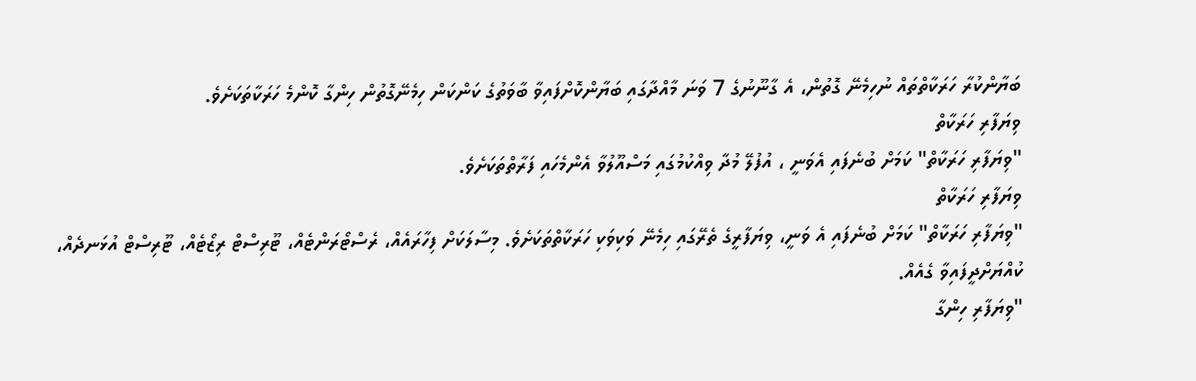ބަޔާންކުރާ ހަރަކާތްތައް ނުހިމެނޭ ގޮތުން، އެ ގާނޫނުގެ 7 ވަނަ މާއްދާގައި ބަޔާންކޮށްފައިވާ ބާވަތުގެ ކަންކަން ހިމެނޭގޮތުން ހިންގާ ކޮންމެ ހަރަކާތަކަށެވެ.
ވިޔަފާރި ހަރަކާތް
"ވިޔަފާރި ހަރަކާތް" ކަމަށް ބުނެފައި އެވަނީ ، އުފުލޭ މުދާ ވިއްކުމުގައި މަސްއޫލުވާ އެންމެހައި ފަރާތްތަކަށެވެ.
ވިޔަފާރި ހަރަކާތް
"ވިޔަފާރި ހަރަކާތް" ކަމަށް ބުނެފައި އެ ވަނީ، ވިޔަފާރީގެ ތެރޭގައި ހިމެނޭ ވަކިވަކި ހަރަކާތްތަކަށެވެ. މިސާލަކަށް ފިހާރައެއް، ރެސްޓޯރަންޓެއް، ޓޫރިސްޓް ރިޒޯޓެއް، ޓޫރިސްޓް އުޅަނދެއް، ކުއްޔަށްދީފައިވާ ގެއެއް.
"ވިޔަފާރި ހިންގާ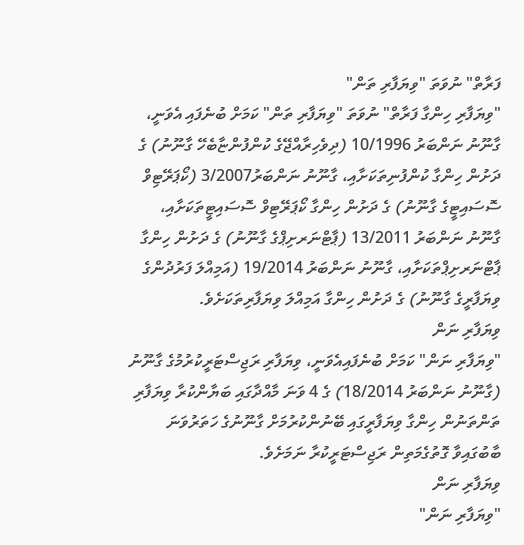ފަރާތް" ނުވަތަ "ވިޔަފާރި ތަން"
"ވިޔަފާރި ހިންގާ ފަރާތް" ނުވަތަ "ވިޔަފާރި ތަން" ކަމަށް ބުނެފައި އެވަނީ، ގާނޫނު ނަންބަރު 10/1996 (ދިވެހިރާއްޖޭގެ ކުންފުންޏާބެހޭ ގާނޫނު) ގެ ދަށުން ހިންގާ ކުންފުނިތަކަށާއި، ގާނޫނު ނަންބަރު3/2007 (ކޯޕަރޭޓިވް ސޮސައިޓީގެ ގާނޫނު) ގެ ދަށުން ހިންގާ ކޯޕަރޭޓިވް ސޮސައިޓީތަކަށާއި، ގާނޫނު ނަންބަރު 13/2011 (ޕާޓްނަރށިޕްގެ ގާނޫނު) ގެ ދަށުން ހިންގާ ޕާޓްނަރށިޕްތަކަށާއި، ގާނޫނު ނަންބަރު 19/2014 (އަމިއްލަ ފަރުދުންގެ ވިޔަފާރީގެ ގާނޫނު) ގެ ދަށުން ހިންގާ އަމިއްލަ ވިޔަފާރިތަކަށެވެ.
ވިޔަފާރި ނަން
"ވިޔަފާރި ނަން" ކަމަށް ބުނެފައިއެވަނީ، ވިޔަފާރި ރަޖިސްޓަރީކުރުމުގެ ގާނޫނު (ގާނޫނު ނަންބަރު 18/2014) ގެ 4 ވަނަ މާއްދާގައި ބަޔާންކުރާ ވިޔަފާރި ތަންތަނުން ހިންގާ ވިޔަފާރީގައި ބޭނުންކުރުމަށް ގާނޫނުގެ ހަތަރުވަނަ ބާބުގައިވާ ގޮތުގެމަތިން ރަޖިސްޓަރީކުރާ ނަމަށެވެ.
ވިޔަފާރި ނަން
"ވިޔަފާރި ނަން"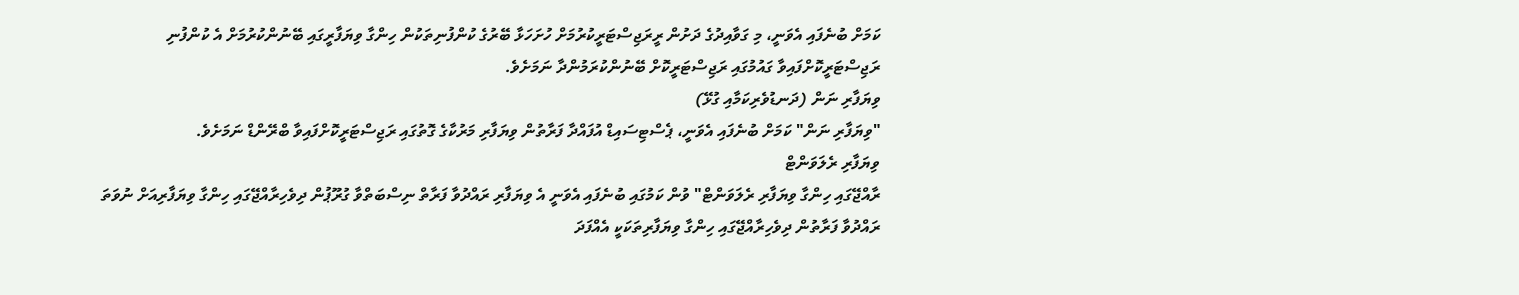ކަމަށް ބުނެފައި އެވަނީ، މި ގަވާއިދުގެ ދަށުން ރީރަޖިސްޓަރީކުރުމަށް ހުށަހަޅާ ބޭރުގެ ކުންފުނިތަކުން ހިންގާ ވިޔަފާރީގައި ބޭނުންކުރުމަށް އެ ކުންފުނި ރަޖިސްޓަރީކޮށްފައިވާ ގައުމުގައި ރަޖިސްޓަރީކޮށް ބޭނުންކުރަމުންދާ ނަމަށެވެ.
ވިޔަފާރި ނަން (ދަނޑުވެރިކަމާއި ގުޅޭ)
"ވިޔަފާރި ނަން" ކަމަށް ބުނެފައި އެވަނީ، ޕެސްޓިސައިޑް އުފައްދާ ފަރާތުން ވިޔަފާރި މަރުކާގެ ގޮތުގައި ރަޖިސްޓަރީކޮށްފައިވާ ބްރޭންޑް ނަމަށެވެ.
ވިޔަފާރި ރެލަވަންޓް
ރާއްޖޭގައި ހިންގާ ވިޔަފާރި ރެލަވަންޓް" ވުން ކަމުގައި ބުނެފައި އެވަނީ އެ ވިޔަފާރި ރައްދުވާ ފަރާތް ނިސްބަތްވާ ގުރޫޕުން ދިވެހިރާއްޖޭގައި ހިންގާ ވިޔަފާރިއަށް ނުވަތަ ރައްދުވާ ފަރާތުން ދިވެހިރާއްޖޭގައި ހިންގާ ވިޔަފާރިތަކަކީ އެއްފަދަ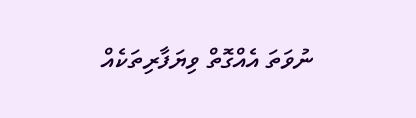ނުވަތަ އެއްގޮތް ވިޔަފާރިތަކެއް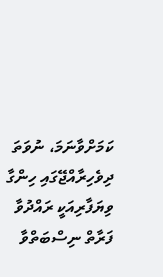ކަމަށްވާނަމަ، ނުވަތަ ދިވެހިރާއްޖޭގައި ހިންގާ ވިޔަފާރިއަކީ ރައްދުވާ ފަރާތް ނިސްބަތްވާ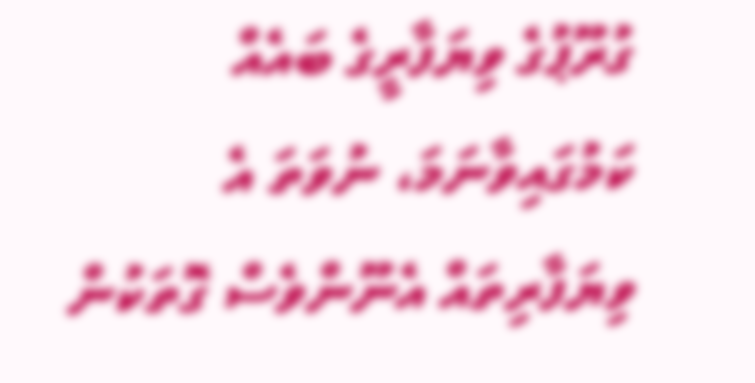ގުރޫޕުގެ ވިޔަފާރީގެ ބައެއް ކަމުގައިވާނަމަ، ނުވަތަ އެ ވިޔަފާރިތައް އެނޫންވެސް ގޮތަކުން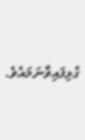ގުޅިފައިވާނަމައެވެ.